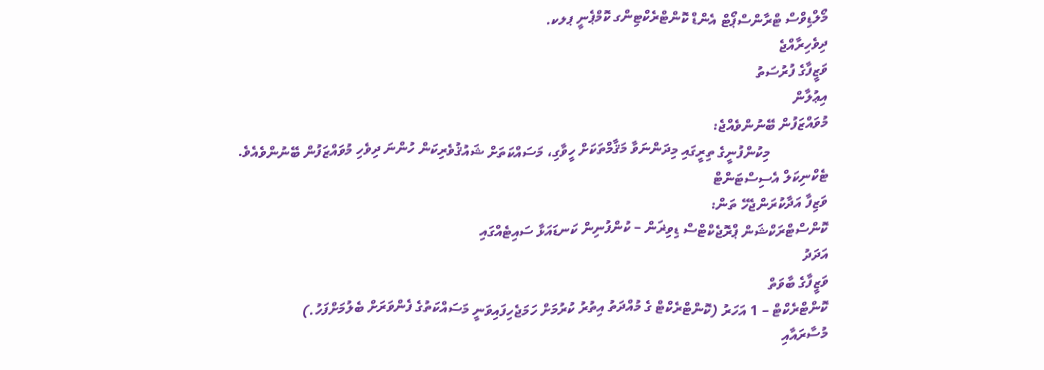މޯލްޑިވްސް ޓްރާންސްޕޯޓް އެންޑް ކޮންޓްރެކްޓިންގ ކޮމްޕެނީ ޕލކ.
ދިވެހިރާއްޖެ
ވަޒީފާގެ ފުރުސަތު
އިޢުލާން
މުވައްޒަފުން ބޭނުންވެއްޖެ:
                މިކުންފުނީގެ ތިރީގައި މިދަންނަވާ މަޤާމްތަކަށް ހީވާގި، މަސައްކަތަށް ޝައުޤުވެރިކަން ހުންނަ ދިވެހި މުވައްޒަފުން ބޭނުންވެއެވެ.
ޓެކްނިކަލް އެސިސްޓަންޓް
ވަޒިފާ އަދާކުރަންޖެހޭ ތަން:
ކޮންސްޓްރަކްޝަން ޕްރޮޖެކްޓްސް ޑިވިޜަން – ކުންފުނިން ކަނޑައަޅާ ސައިޓެއްގައި
އަދަދު
ވަޒީފާގެ ބާވަތް
ކޮންޓްރެކްޓް – 1 އަހަރު (ކޮންޓްރެކްޓް ގެ މުއްދަތު އިތުރު ކުރުމަށް ހަމަޖެހިފައިވަނީ މަސައްކަތުގެ ފެންވަރަށް ބެލުމަށްފަހު.)
މުސާރައާއި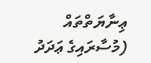ޢިނާޔަތްތައް
(މުސާރައިގެ ޢަދަދު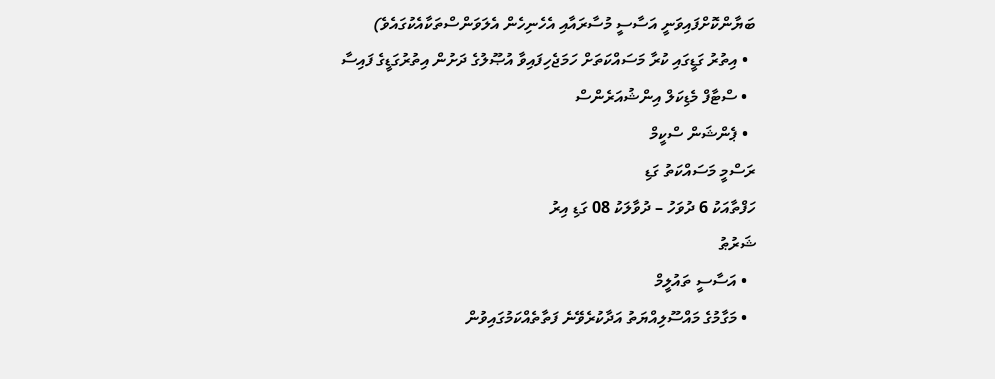ބަޔާންކޮށްފައިވަނީ އަސާސީ މުސާރައާއި އެހެނިހެން އެލަވަންސްތަކާއެކުގައެވެ)
  • އިތުރު ގަޑީގައި ކުރާ މަސައްކަތަށް ހަމަޖެހިފައިވާ އުޞޫލުގެ ދަށުން އިތުރުގަޑީގެ ފައިސާ
  • ސްޓާފް މެޑިކަލް އިންޝުއަރެންސް
  • ޕެންޝަން ސްކީމް
ރަސްމީ މަސައްކަތު ގަޑި
ހަފްތާއަކު 6 ދުވަހު – ދުވާލަކު 08 ގަޑި އިރު
ޝަރުޠު
  • އަސާސީ ތައުލީމް
  • މަގާމުގެ މައްސޫލިއްޔަތު އަދާކުރެވޭނެ ފަތާތެއްކަމުގައިވުން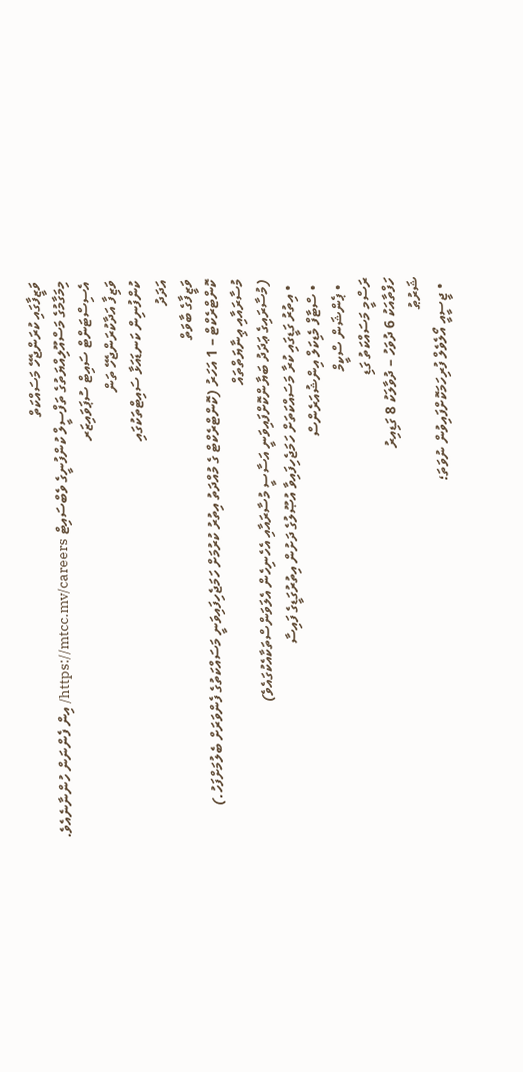ވަޒީފާގައި ކުރަންޖެހޭ މަސައްކަތް
މިމަގާމުގެ މަސްއޫލިއްޔަތުގެ ތަފްސީލް ކުންފުނީގެ ވެބްސައިޓް https://mtcc.mv/careers/ އިން ފެންނަން ހުންނާނެއެވެ.
އެސިސްޓަންޓް ސައިޓް ސުޕަވައިޒަރ
ވަޒިފާ އަދާކުރަންޖެހޭ ތަން
ކުންފުނިން ކަނޑައަޅާ ސައިޓްތަކުގައި
އަދަދު
ވަޒީފާގެ ބާވަތް
ކޮންޓްރެކްޓް – 1 އަހަރު (ކޮންޓްރެކްޓް ގެ މުއްދަތު އިތުރު ކުރުމަށް ހަމަޖެހިފައިވަނީ މަސައްކަތުގެ ފެންވަރަށް ބެލުމަށްފަހު.)
މުސާރައާއި ޢިނާޔަތްތައް
(މުސާރައިގެ ޢަދަދު ބަޔާންކޮށްފައިވަނީ އަސާސީ މުސާރައާއި އެހެނިހެން އެލަވަންސްތަކާއެކުގައެވެ)
  • އިތުރު ގަޑީގައި ކުރާ މަސައްކަތަށް ހަމަޖެހިފައިވާ އުޞޫލުގެ ދަށުން އިތުރުގަޑީގެ ފައިސާ
  • ސްޓާފް މެޑިކަލް އިންޝުއަރެންސް
  • ޕެންޝަން ސްކީމް
ރަސްމީ މަސައްކަތު ގަޑި
ހަފްތާއަކު 6 ދުވަހު – ދުވާލަކު 8 ގަޑިއިރު
ޝަރުޠު
  • ޖީސީއީ އޯލެވެލް ފުރިހަމަކޮށްފައިވުން ނުވަތަ؛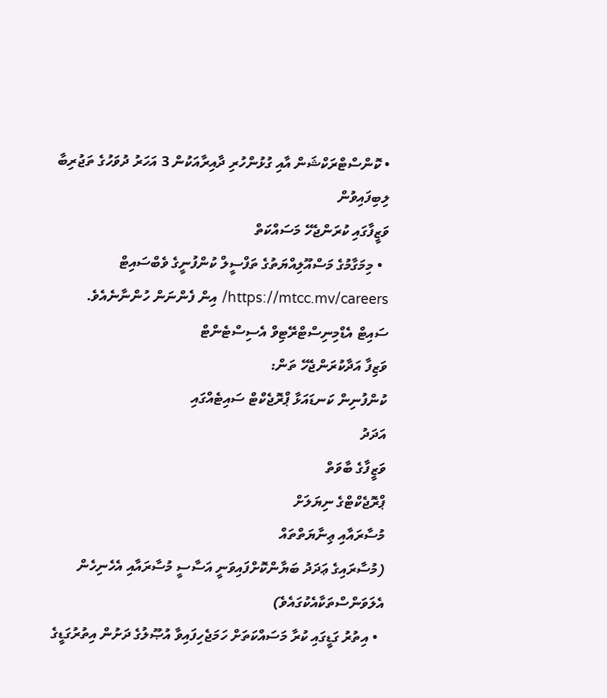• ކޮންސްޓްރަކްޝަން އާއި ގުޅުންހުރި ދާއިރާއަކުން 3 އަހަރު ދުވަހުގެ ތަޖުރިބާ ލިބިފައިވުން
ވަޒީފާގައި ކުރަންޖެހޭ މަސައްކަތް
  • މިމަގާމުގެ މަސްއޫލިއްޔަތުގެ ތަފްސީލް ކުންފުނީގެ ވެބްސައިޓް https://mtcc.mv/careers/ އިން ފެންނަން ހުންނާނެއެވެ.
ސައިޓް އެޑްމިނިސްޓްރޭޓިވް އެސިސްޓެންޓް
ވަޒިފާ އަދާކުރަންޖެހޭ ތަން:
ކުންފުނިން ކަނޑައަޅާ ޕްރޮޖެކްޓް ސައިޓެއްގައި
އަދަދު
ވަޒީފާގެ ބާވަތް
ޕްރޮޖެކްޓްގެ ނިޔަލަށް
މުސާރައާއި ޢިނާޔަތްތައް
(މުސާރައިގެ ޢަދަދު ބަޔާންކޮށްފައިވަނީ އަސާސީ މުސާރައާއި އެހެނިހެން އެލަވަންސްތަކާއެކުގައެވެ)
  • އިތުރު ގަޑީގައި ކުރާ މަސައްކަތަށް ހަމަޖެހިފައިވާ އުޞޫލުގެ ދަށުން އިތުރުގަޑީގެ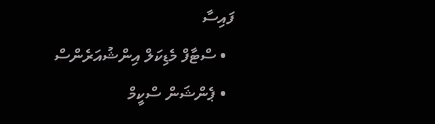ފައިސާ
  • ސްޓާފް މެޑިކަލް އިންޝުއަރެންސް
  • ޕެންޝަން ސްކީމް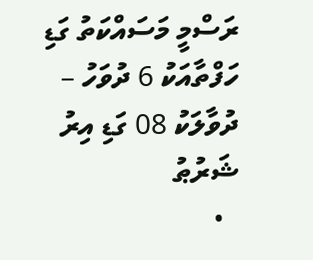ރަސްމީ މަސައްކަތު ގަޑި
ހަފްތާއަކު 6 ދުވަހު – ދުވާލަކު 08 ގަޑި އިރު
ޝަރުޠު
  •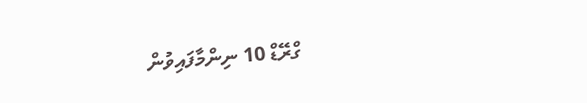ގްރޭޑް 10 ނިންމާފައިވުން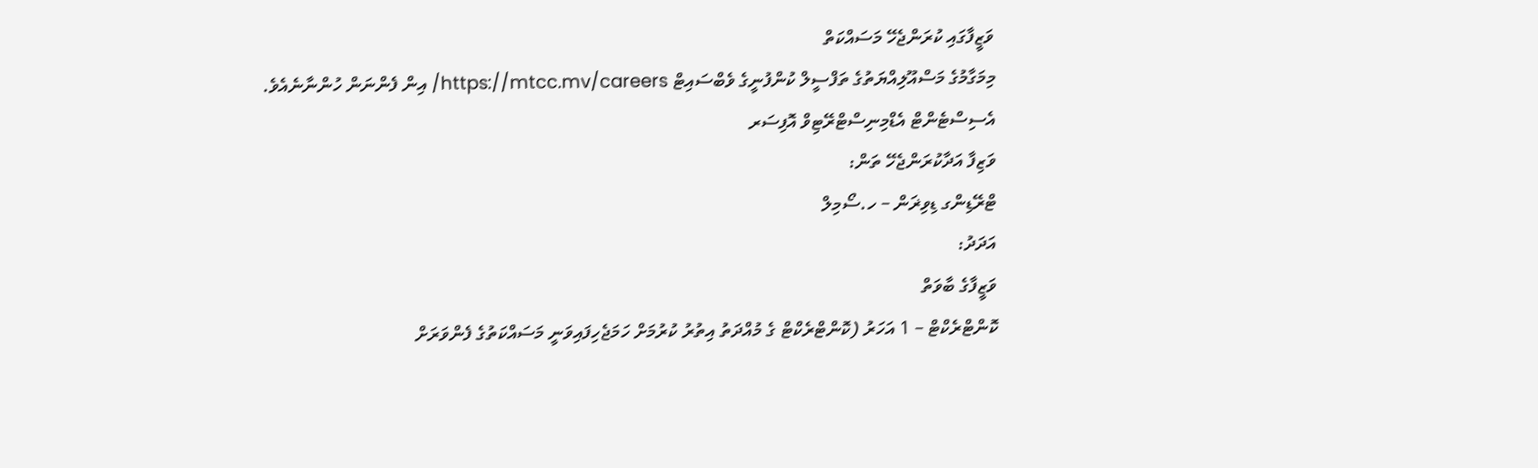ވަޒީފާގައި ކުރަންޖެހޭ މަސައްކަތް
މިމަގާމުގެ މަސްއޫލިއްޔަތުގެ ތަފްސީލް ކުންފުނީގެ ވެބްސައިޓް https://mtcc.mv/careers/ އިން ފެންނަން ހުންނާނެއެވެ.
އެސިސްޓެންޓް އެޑްމިނިސްޓްރޭޓިވް އޮފިސަރ
ވަޒިފާ އަދާކުރަންޖެހޭ ތަން:
ޓްރޭޑިންގ ޑިވިޜަން – ހ.ސޯމިލް
އަދަދު:
ވަޒީފާގެ ބާވަތް
ކޮންޓްރެކްޓް – 1 އަހަރު (ކޮންޓްރެކްޓް ގެ މުއްދަތު އިތުރު ކުރުމަށް ހަމަޖެހިފައިވަނީ މަސައްކަތުގެ ފެންވަރަށް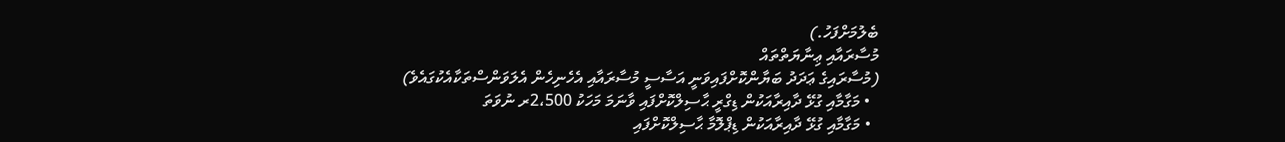ބެލުމަށްފަހު.)
މުސާރައާއި ޢިނާޔަތްތައް
(މުސާރައިގެ ޢަދަދު ބަޔާންކޮށްފައިވަނީ އަސާސީ މުސާރައާއި އެހެނިހެން އެލަވަންސްތަކާއެކުގައެވެ)
  • މަގާމާއި ގުޅޭ ދާއިރާއަކުން ޑިގްރީ ޙާސިލްކޮށްފައި ވާނަމަ މަހަކު 2،500ރ ނުވަތަ
  • މަގާމާއި ގުޅޭ ދާއިރާއަކުން ޑިޕްލޮމާ ޙާސިލްކޮށްފައި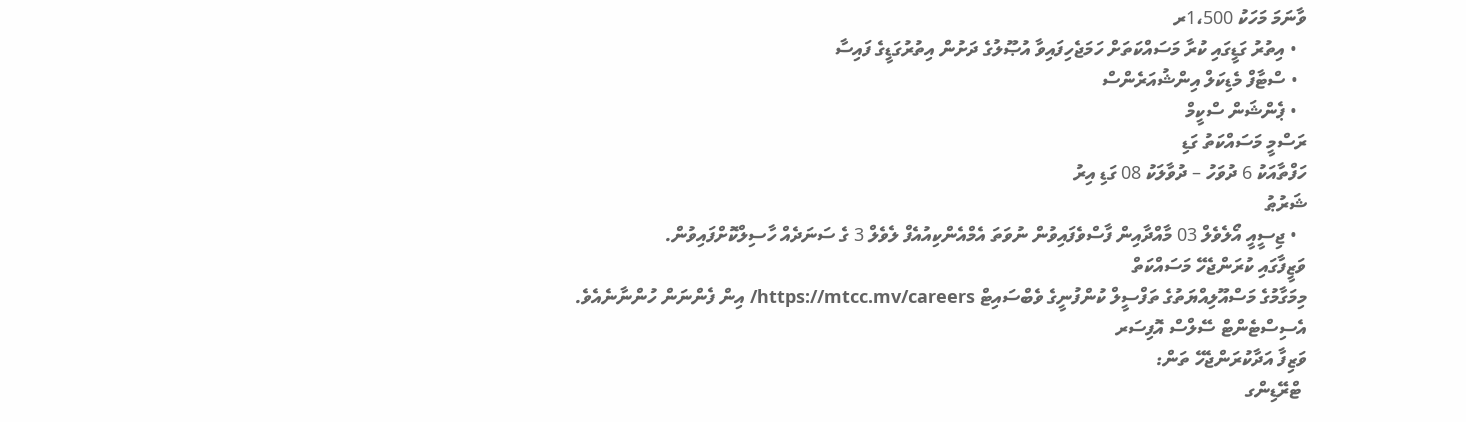ވާނަމަ މަހަކު 1،500ރ
  • އިތުރު ގަޑީގައި ކުރާ މަސައްކަތަށް ހަމަޖެހިފައިވާ އުޞޫލުގެ ދަށުން އިތުރުގަޑީގެ ފައިސާ
  • ސްޓާފް މެޑިކަލް އިންޝުއަރެންސް
  • ޕެންޝަން ސްކީމް
ރަސްމީ މަސައްކަތު ގަޑި
ހަފްތާއަކު 6 ދުވަހު – ދުވާލަކު 08 ގަޑި އިރު
ޝަރުޠު
  • ޖިސީއީ އޯލެވެލް 03 މާއްދާއިން ފާސްވެފައިވުން ނުވަތަ އެމްއެންކިއުއެފް ލެވެލް 3 ގެ ސަނަދެއް ހާސިލްކޮށްފައިވުން.
ވަޒީފާގައި ކުރަންޖެހޭ މަސައްކަތް
މިމަގާމުގެ މަސްއޫލިއްޔަތުގެ ތަފްސީލް ކުންފުނީގެ ވެބްސައިޓް https://mtcc.mv/careers/ އިން ފެންނަން ހުންނާނެއެވެ.
އެސިސްޓެންޓް ސޭލްސް އޮފިސަރ
ވަޒިފާ އަދާކުރަންޖެހޭ ތަން:
 ޓްރޭޑިންގ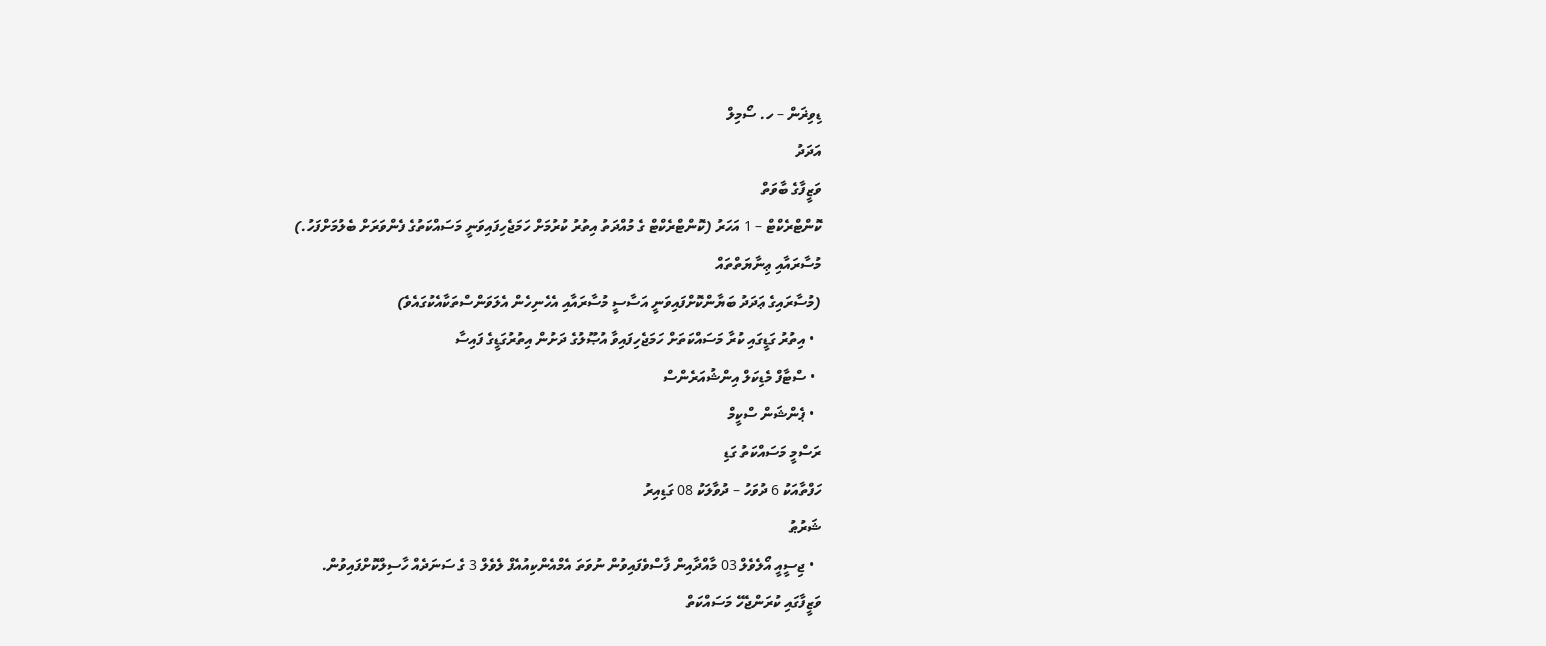ޑިވިޜަން – ހ. ސޯމިލް
އަދަދު
ވަޒީފާގެ ބާވަތް
ކޮންޓްރެކްޓް – 1 އަހަރު (ކޮންޓްރެކްޓް ގެ މުއްދަތު އިތުރު ކުރުމަށް ހަމަޖެހިފައިވަނީ މަސައްކަތުގެ ފެންވަރަށް ބެލުމަށްފަހު.)
މުސާރައާއި ޢިނާޔަތްތައް
(މުސާރައިގެ ޢަދަދު ބަޔާންކޮށްފައިވަނީ އަސާސީ މުސާރައާއި އެހެނިހެން އެލަވަންސްތަކާއެކުގައެވެ)
  • އިތުރު ގަޑީގައި ކުރާ މަސައްކަތަށް ހަމަޖެހިފައިވާ އުޞޫލުގެ ދަށުން އިތުރުގަޑީގެ ފައިސާ
  • ސްޓާފް މެޑިކަލް އިންޝުއަރެންސް
  • ޕެންޝަން ސްކީމް
ރަސްމީ މަސައްކަތު ގަޑި
ހަފްތާއަކު 6 ދުވަހު – ދުވާލަކު 08 ގަޑިއިރު
ޝަރުޠު
  • ޖިސީއީ އޯލެވެލް 03 މާއްދާއިން ފާސްވެފައިވުން ނުވަތަ އެމްއެންކިއުއެފް ލެވެލް 3 ގެ ސަނަދެއް ހާސިލްކޮށްފައިވުން.
ވަޒީފާގައި ކުރަންޖެހޭ މަސައްކަތް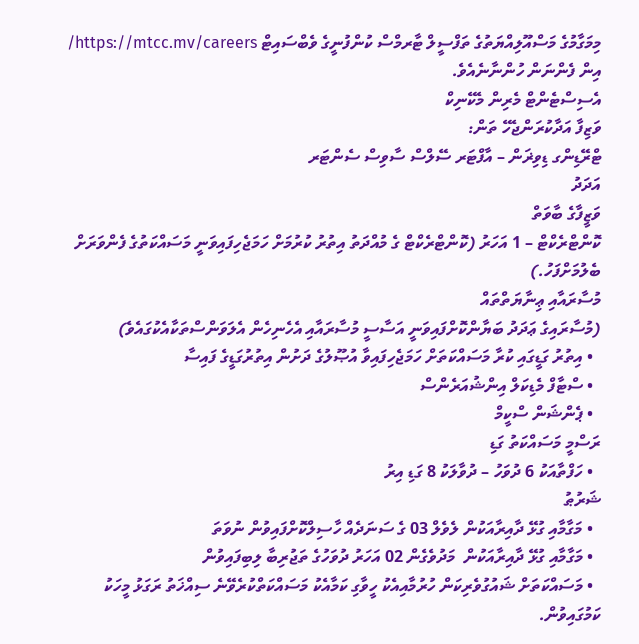މިމަގާމުގެ މަސްއޫލިއްޔަތުގެ ތަފްސީލް ޓާރމްސް ކުންފުނީގެ ވެބްސައިޓް https://mtcc.mv/careers/ އިން ފެންނަން ހުންނާނެއެވެ.
އެސިސްޓެންޓް މެރިން މެކޭނިކް
ވަޒިފާ އަދާކުރަންޖެހޭ ތަން:
ޓްރޭޑިންގ ޑިވިޜަން – އާފްޓަރ ސޭލްސް ސާވިސް ސެންޓަރ
އަދަދު
ވަޒީފާގެ ބާވަތް
ކޮންޓްރެކްޓް – 1 އަހަރު (ކޮންޓްރެކްޓް ގެ މުއްދަތު އިތުރު ކުރުމަށް ހަމަޖެހިފައިވަނީ މަސައްކަތުގެ ފެންވަރަށް ބެލުމަށްފަހު.)
މުސާރައާއި ޢިނާޔަތްތައް
(މުސާރައިގެ ޢަދަދު ބަޔާންކޮށްފައިވަނީ އަސާސީ މުސާރައާއި އެހެނިހެން އެލަވަންސްތަކާއެކުގައެވެ)
  • އިތުރު ގަޑީގައި ކުރާ މަސައްކަތަށް ހަމަޖެހިފައިވާ އުޞޫލުގެ ދަށުން އިތުރުގަޑީގެ ފައިސާ
  • ސްޓާފް މެޑިކަލް އިންޝުއަރެންސް
  • ޕެންޝަން ސްކީމް
ރަސްމީ މަސައްކަތު ގަޑި
  • ހަފްތާއަކު 6 ދުވަހު – ދުވާލަކު 8 ގަޑި އިރު
ޝަރުޠު
  • މަގާމާއި ގުޅޭ ދާއިރާއަކުން ލެވެލް 03 ގެ ސަނަދެއް ހާސިލްކޮށްފައިވުން ނުވަތަ
  • މަގާމާއި ގުޅޭ ދާއިރާއަކުން  މަދުވެގެން 02 އަހަރު ދުވަހުގެ ތަޖުރިބާ ލިބިފައިވުން
  • މަސައްކަތަށް ޝައުގުވެރިކަން ހުރުމާއިއެކު ހީވާގި ކަމާއެކު މަސައްކަތްކުރެވޭނެ ސިއްޚަތު ރަގަޅު މީހަކު ކަމުގައިވުން.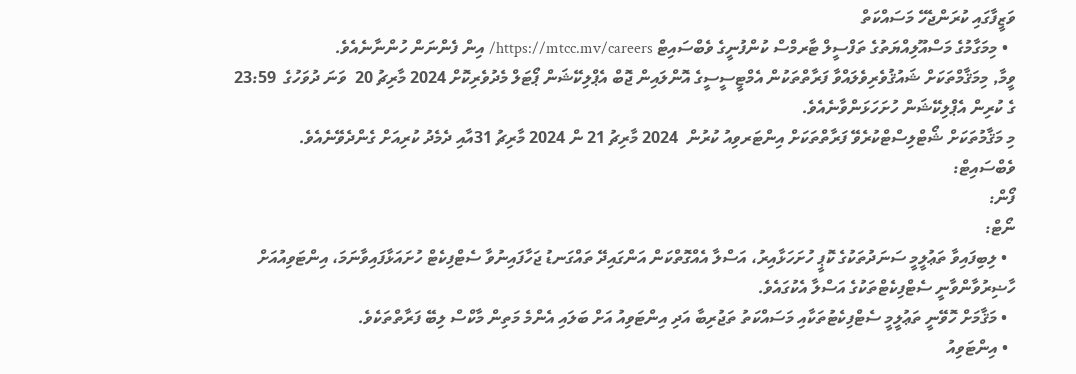ވަޒީފާގައި ކުރަންޖެހޭ މަސައްކަތް
  • މިމަގާމުގެ މަސްއޫލިއްޔަތުގެ ތަފްސީލް ޓާރމްސް ކުންފުނީގެ ވެބްސައިޓް https://mtcc.mv/careers/ އިން ފެންނަން ހުންނާނެއެވެ.
ވީމާ, މިމަޤާމްތަކަށް ޝައުޤުވެރިވެލައްވާ ފަރާތްތަކުން އެމްޓީސީސީގެ އޮންލައިން ޖޮބް އެޕްލިކޭޝަން ޕޯޓަލް މެދުވެރިކޮށް 2024 މާރިޗު 20  ވަނަ ދުވަހުގެ  23:59 ގެ ކުރިން އެޕްލިކޭޝަން ހުށަހަޅަންވާނެއެވެ.
މި މަޤާމުތަކަށް ޝޯޓްލިސްޓްކުރެވޭ ފަރާތްތަކަށް އިންޓަރވިއު ކުރުން  2024 މާރިޗު 21 ން 2024 މާރިޗު 31އާއި ދެމެދު ކުރިއަށް ގެންދެވޭނެއެވެ.
ވެބްސައިޓް:
ފޯން:
ނޯޓް:
  • ލިބިފައިވާ ތަޢުލީމީ ސަނަދުތަކުގެ ކޮޕީ ހުށަހަޅާއިރު، އަސްލާ އެއްގޮތްކަން އަންގައިދޭ ތައްގަނޑު ޖަހާފައިނުވާ ސެޓްފިކެޓް ހުށައަޅާފައިވާނަމަ، އިންޓަވިއުއަށް ހާޟިރުވާންވާނީ ސެޓްފިކެޓްތަކުގެ އަސްލާ އެކުގައެވެ.
  • މަޤާމަށް ހޮވޭނީ ތަޢުލީމީ ސެޓްފިކެޓުތަކާއި މަސައްކަތު ތަޖުރިބާ އަދި އިންޓަވިއު އަށް ބަލައި އެންމެ މަތިން މާކްސް ލިބޭ ފަރާތްތަކެވެ.
  • އިންޓަވިއު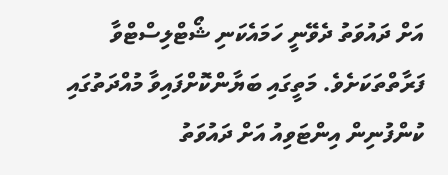އަށް ދައުވަތު ދެވޭނީ ހަމައެކަނި ޝޯޓްލިސްޓްވާ ފަރާތްތަކަށެވެ. މަތީގައި ބަޔާންކޮށްފައިވާ މުއްދަތުގައި ކުންފުނިން އިންޓަވިއު އަށް ދައުވަތު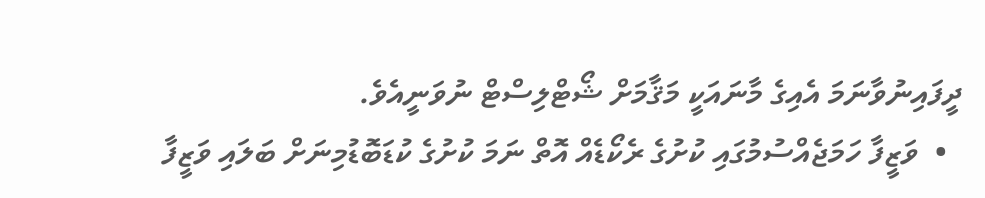ދީފައިނުވާނަމަ އެއިގެ މާނައަކީ މަޤާމަށް ޝޯޓްލިސްޓް ނުވަނީއެވެ.
  •  ވަޒީފާ ހަމަޖެއްސުމުގައި ކުށުގެ ރެކޯޑެއް އޮތް ނަމަ ކުށުގެ ކުޑަބޮޑުމިނަށް ބަލައި ވަޒީފާ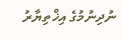ނުދިނުމުގެ އިޚްތިޔާރު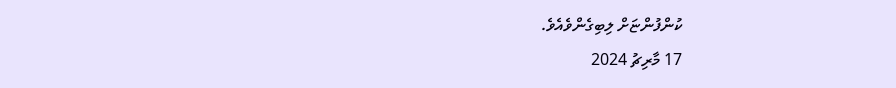ކުންފުންޏަށް ލިބިގެންވެއެވެ.
17 މާރިޗު 2024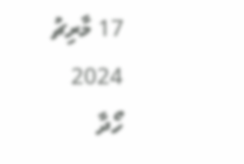17 މާރިޗު 2024
ހޯދާ